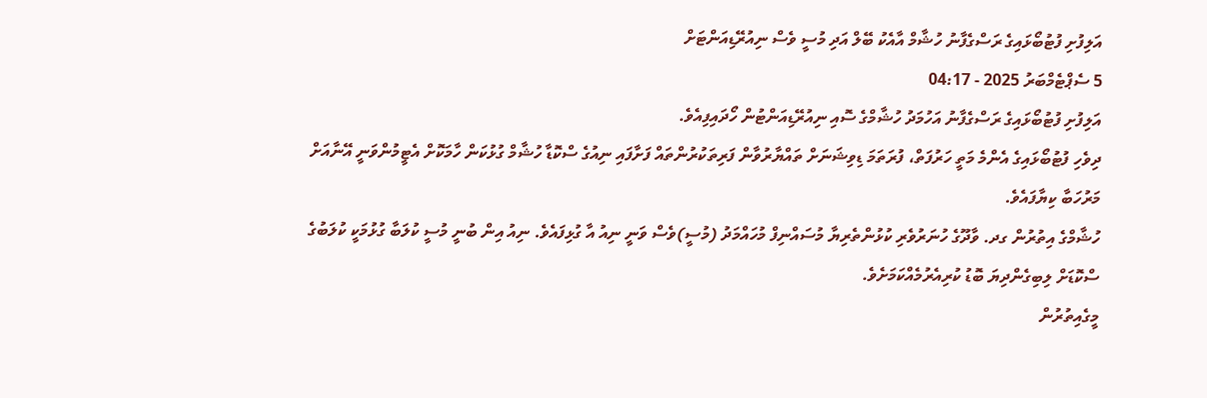އަލިފުށި ފުޓުބޯޅައިގެ ރަސްގެފާނު ހުޝާމް އާއެކު ބޭލް އަދި މުސީ ވެސް ނިއުރޭޑިއަންޓަށް
5 ސެޕްޓެމްބަރު 2025 - 04:17
އަލިފުށި ފުޓުބޯޅައިގެ ރަސްގެފާނު އަހުމަދު ހުޝާމްގެ ސޮއި ނިއުރޭޑިއަންޓުން ހޯދައިފިއެވެ.
ދިވެހި ފުޓުބޯޅައިގެ އެންމެ މަތީ ހަރުފަތް، ފުރަތަމަ ޑިވިޝަނަށް ތައްޔާރުވާން ފަރިތަކުރުންތައް ފަށާފައި ނިއުގެ ސްކޮޑާ ހުޝާމް ގުޅުކަން ހާމަކޮށް އެޓީމުންވަނީ އޭނާއަށް މަރުހަބާ ކިޔާފައެވެ.
ހުޝާމްގެ އިތުރުން ގދ. ވާދޫގެ ހުނަރުވެރި ކުޅުންތެރިޔާ މުސައްނިފް މުހައްމަދު (މުސީ)ވެސް ވަނީ ނިއު އާ ގުޅިފައެވެ. ނިއު އިން ބުނީ މުސީ ކުލަބާ ގުޅުމަކީ ކުލަބުގެ ސްކޮޑަށް ލިބިގެންދިޔަ ބޮޑު ކުރިއެރުމެއްކަމަށެވެ.
މީގެއިތުރުން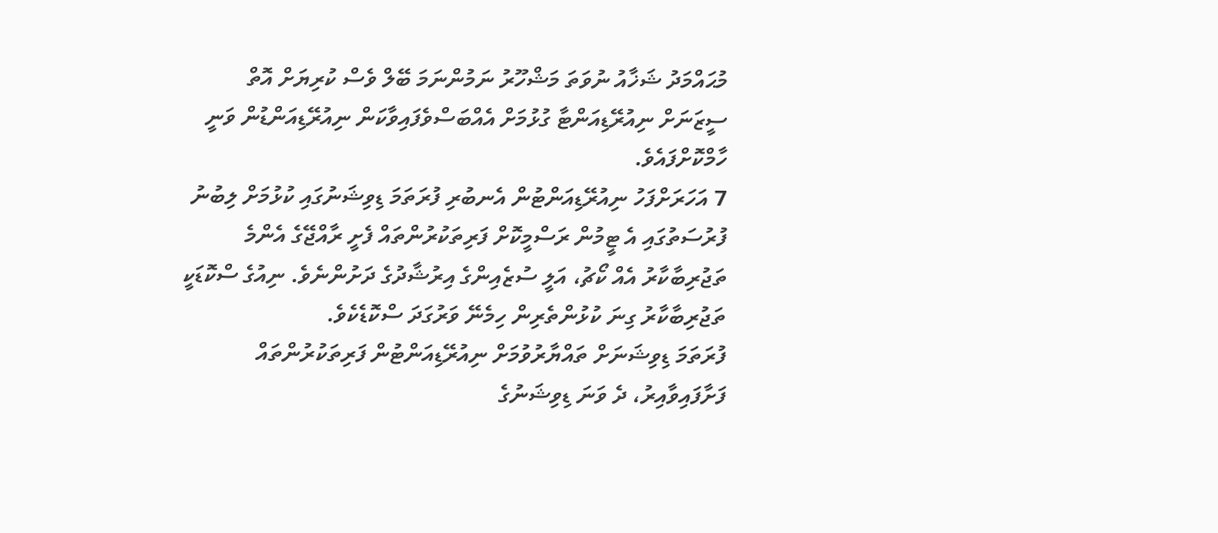މުޙައްމަދު ޝަޚާއު ނުވަތަ މަޝްހޫރު ނަމުންނަމަ ބޭލް ވެސް ކުރިޔަށް އޮތް ސީޒަނަށް ނިއުރޭޑިއަންޓާ ގުޅުމަށް އެއްބަސްވެފައިވާކަން ނިއުރޭޑިއަންޑުން ވަނީ ހާމްކޮށްފައެވެ.
7 އަހަރަށްފަހު ނިއުރޭޑިއަންޓުން އެނބުރި ފުރަތަމަ ޑިވިޝަނުގައި ކުޅުމަށް ލިބުނު ފުރުސަތުގައި އެ ޓީމުން ރަސްމީކޮށް ފަރިތަކުރުންތައް ފެށީ ރާއްޖޭގެ އެންމެ ތަޖުރިބާކާރު އެއް ކޯޗު، އަލީ ސުޒެއިންގެ އިރުޝާދުގެ ދަށުންނެވެ. ނިއުގެ ސްކޮޑަކީ ތަޖުރިބާކާރު ގިނަ ކުޅުންތެރިން ހިމެނޭ ވަރުގަދަ ސްކޮޑެކެވެ.
ފުރަތަމަ ޑިވިޝަނަށް ތައްޔާރުވުމަށް ނިއުރޭޑިއަންޓުން ފަރިތަކުރުންތައް ފަށާފައިވާއިރު، ދެ ވަނަ ޑިވިޝަނުގެ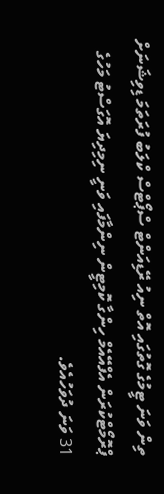ތިން ވަނަ ޓީމުގެ ގޮތުގައި އޮތް ނިއު ރޭޑިއަންޓް ސްޕޯޓްސް ކްލަބު ފުރަތަމަ ޑިވިޝަނަށް ޕްރޮމޯޓްކުރަން އެފްއޭއެމް ހިންގާ ކޮމިޓީން ނިންމާފައި ވަނީ ނިމިދިޔަ އޮގަސްޓު މަހުގެ 31 ވަނަ ދުވަހުއެވެ.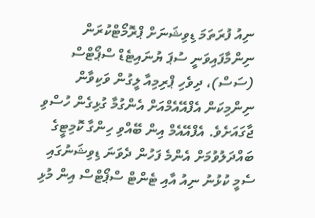ނިއު ފުރަތަމަ ޑިވިޝަނަށް ޕްރޮމޯޓްކުރަން ނިންމާފައިވަނީ ސުޕަ ޔުނައިޓެޑް ސްޕޯޓްސް (ސަސް)، ދިވެހި ޕްރިމިއާ ލީގުން ވަކިވާން ނިންމިކަން އެފްއޭއެމްއަށް އެންގުމާ ގުޅިގެން ހުސްވި ޖާގައަށެވެ. އެފްއޭއެމް އިން ބޭއްވި ހިންގާ ކޮމިޓީގެ ބައްދަލުވުމަށް އެންމެ ފަހުން ދެވަނަ ޑިވިޝަނުގައި ސެމީ ކުޅުނު ނިއު އާއި ޓެންޓް ސްޕޯޓްސް އިން މުޅި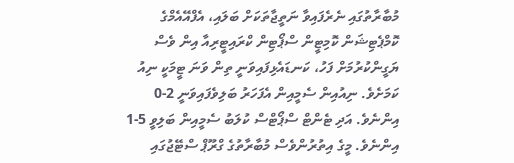މުބާރާތުގައި ނެރެފައިވާ ނަތީޖާތަކަށް ބަލައި، އެފްއޭއެމްގެ ކޮމްޕެޓިޝަން ކޮމިޓީން ސްޕޯޓިން ކްރައިޓީރިއާ އިން ވެސް ޔަގީންކުރުމަށް ފަހު، ކަނޑައެޅިފައިވަނީ ތިން ވަނަ ޓީމަކީ ނިއު ކަމަށެވެ. ނިއުއިން ސެމީއިން އެފަހަރު ބަލިވެފައިވަނީ 2-0 އިންނެވެ. އަދި ޓެންޓް ސްޕޯޓްސް ކުލަބު ސެމީއިން ބަލިވީ 5-1 އިންނެވެ. މީގެ އިތުރުންވެސް މުބާރާތުގެ ގްރޫޕް ސްޓޭޖުގައި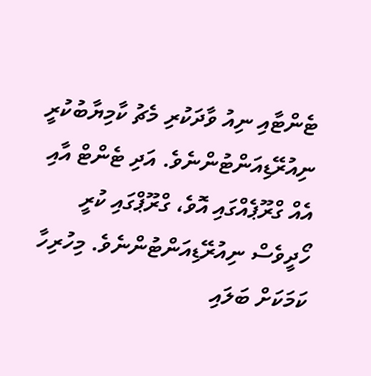ޓެންޓާއި ނިއު ވާދަކުރި މެޗު ކާމިޔާބުކުރީ ނިއުރޭޑިއަންޓުންނެވެ. އަދި ޓެންޓް އާއި އެއް ގްރޫޕެއްގައި އޮވެ، ގްރޫޕްގައި ކުރީ ހޯދީވެސް ނިއުރޭޑިއަންޓުންނެވެ. މިހުރިހާ ކަމަކަށް ބަލައި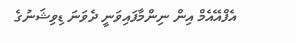އެފްއޭއެމް އިން ނިންމާފައިވަނީ ދެވަނަ ޑިވިޝަނުގެ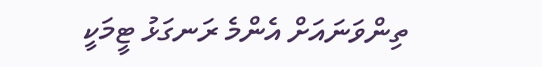ތިންވަނައަށް އެންމެ ރަނގަޅު ޓީމަކީ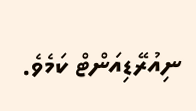ނިއުރޭޑިއަންޓް ކަމެވެ.